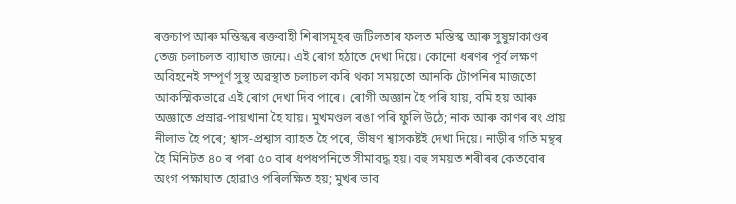ৰক্তচাপ আৰু মস্তিস্কৰ ৰক্তবাহী শিৰাসমূহৰ জটিলতাৰ ফলত মস্তিস্ক আৰু সুষুম্নাকাণ্ডৰ তেজ চলাচলত ব্যাঘাত জন্মে। এই ৰোগ হঠাতে দেখা দিয়ে। কোনো ধৰণৰ পূৰ্ব লক্ষণ অবিহনেই সম্পূৰ্ণ সুস্থ অৱস্থাত চলাচল কৰি থকা সময়তো আনকি টোপনিৰ মাজতো আকস্মিকভাৱে এই ৰোগ দেখা দিব পাৰে। ৰোগী অজ্ঞান হৈ পৰি যায়, বমি হয় আৰু অজ্ঞাতে প্ৰস্ৰাৱ-পায়খানা হৈ যায়। মুখমণ্ডল ৰঙা পৰি ফুলি উঠে; নাক আৰু কাণৰ ৰং প্ৰায় নীলাভ হৈ পৰে; শ্বাস-প্ৰশ্বাস ব্যাহত হৈ পৰে, ভীষণ শ্বাসকষ্টই দেখা দিয়ে। নাড়ীৰ গতি মন্থৰ হৈ মিনিটত ৪০ ৰ পৰা ৫০ বাৰ ধপধপনিতে সীমাবদ্ধ হয়। বহু সময়ত শৰীৰৰ কেতবোৰ অংগ পক্ষাঘাত হোৱাও পৰিলক্ষিত হয়; মুখৰ ভাব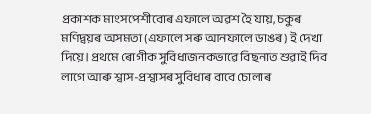প্ৰকাশক মাংসপেশীবোৰ এফালে অৱশ হৈ যায়, চকুৰ মণিদ্বয়ৰ অসমতা (এফালে সৰু আনফালে ডাঙৰ) ই দেখা দিয়ে। প্ৰথমে ৰোগীক সুবিধাজনকভাৱে বিছনাত শুৱাই দিব লাগে আৰু শ্বাস-প্ৰশ্বাসৰ সুবিধাৰ বাবে চোলাৰ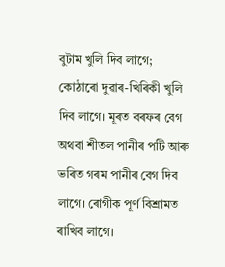বুটাম খুলি দিব লাগে; কোঠাৰো দুৱাৰ-খিৰিকী খুলি দিব লাগে। মূৰত বৰফৰ বেগ অথবা শীতল পানীৰ পটি আৰু ভৰিত গৰম পানীৰ বেগ দিব লাগে। ৰোগীক পূৰ্ণ বিশ্ৰামত ৰাখিব লাগে।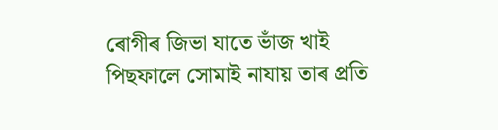ৰোগীৰ জিভা যাতে ভাঁজ খাই পিছফালে সোমাই নাযায় তাৰ প্ৰতি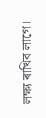লক্ষ্য ৰাখিব লাগে।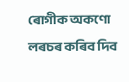ৰোগীক অকণো লৰচৰ কৰিব দিব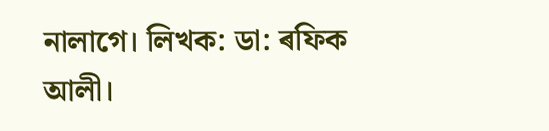নালাগে। লিখক: ডা: ৰফিক আলী।